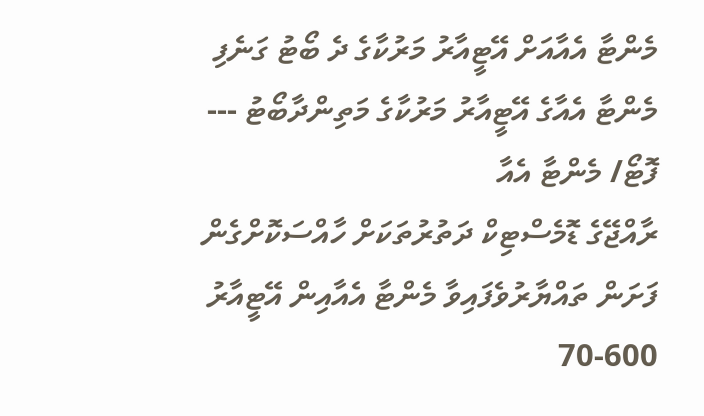މެންޓާ އެއާއަށް އޭޓީއާރު މަރުކާގެ ދެ ބޯޓު ގަނެފި
މެންޓާ އެއާގެ އޭޓީއާރު މަރުކާގެ މަތިންދާބޯޓު --- ފޮޓޯ/ މެންޓާ އެއާ
ރާއްޖޭގެ ޑޮމެސްޓިކް ދަތުރުތަކަށް ހާއްސަކޮށްގެން ފަށަން ތައްޔާރުވެފައިވާ މެންޓާ އެއާއިން އޭޓީއާރު 600-70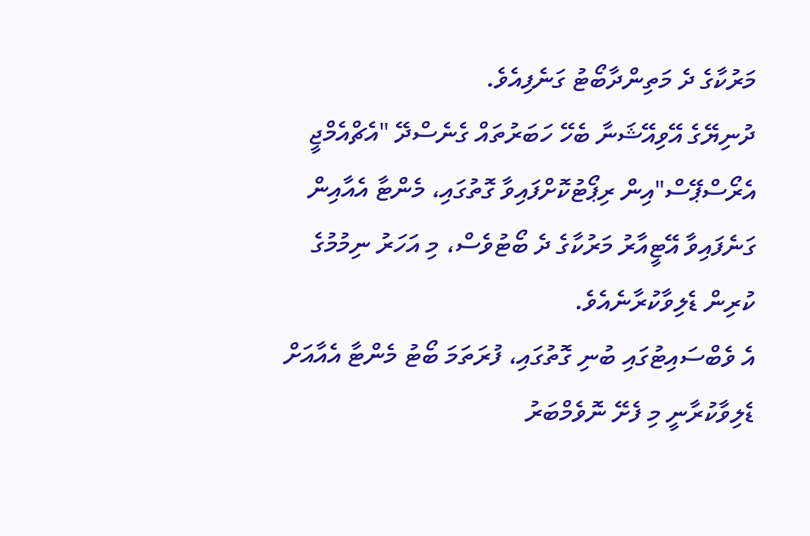މަރުކާގެ ދެ މަތިންދާބޯޓު ގަނެފިއެވެ.
ދުނިޔޭގެ އޭވިއޭޝަނާ ބެހޭ ހަބަރުތައް ގެނެސްދޭ "އެޗްއެމްޖީ އެރޯސްޕޭސް"އިން ރިޕޯޓުކޮށްފައިވާ ގޮތުގައި، މެންޓާ އެއާއިން ގަނެފައިވާ އޭޓީއާރު މަރުކާގެ ދެ ބޯޓުވެސް، މި އަހަރު ނިމުމުގެ ކުރިން ޑެލިވާކުރާނެއެވެ.
އެ ވެބްސައިޓުގައި ބުނި ގޮތުގައި، ފުރަތަމަ ބޯޓު މެންޓާ އެއާއަށް ޑެލިވާކުރާނީ މި ފެށޭ ނޮވެމްބަރު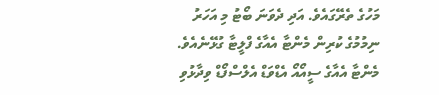މަހުގެ ތެރޭގައެވެ. އަދި ދެވަނަ ބޯޓު މި އަހަރު ނިމުމުގެ ކުރިން މެންޓާ އެއާގެ ފްލީޓާ ގުޅޭނެއެވެ.
މެންޓާ އެއާގެ ސީއޯއޯ އެޑްވަޑް އެލްސްފޯޑް ވިދާޅުވި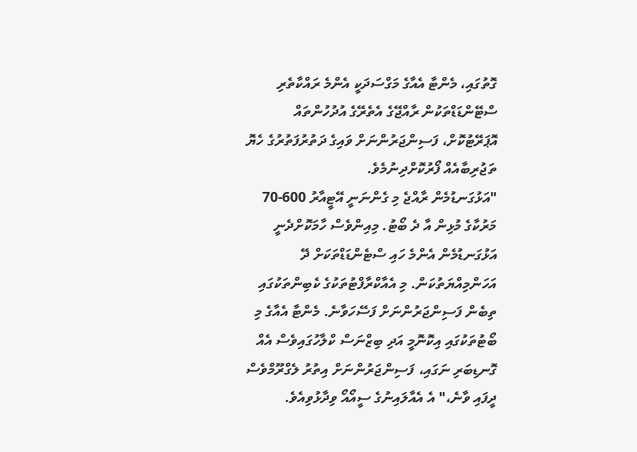ގޮތުގައި، މެންޓާ އެއާގެ މަގްސަދަކީ އެންމެ ރައްކާތެރި ސްޓޭންޑަޑްތަކުން ރާއްޖޭގެ އެތެރޭގެ އުދުހުންތައް އޮޕަރޭޓުކޮށް، ފަސިންޖަރުންނަށް ވައިގެ ދަތުރުފަތުރުގެ ހެޔޮ ތަޖުރިބާއެއް ފޯރުކޮށްދިނުމެވެ.
"އަޅުގަނޑުމެން ރާއްޖެ މި ގެންނަނީ އޭޓީއާރު 600-70 މަރުކާގެ މުޅިން އާ ދެ ބޯޓު. މިއިންވެސް ހާމަކޮށްދެނީ އަޅުގަނޑުމެން އެންމެ ހައި ސްޓެންޑަޑްތަކަށް ދޭ އަހަންމިއްޔަތުކަން. މި އެއާކްރާފްޓުތަކުގެ ކެބިންތަކުގައި ތިބެން ފަސިންޖަރުންނަށް ފަސޭހަވާނެ. މެންޓާ އެއާގެ މި ބޯޓުތަކުގައި އިކޮނޮމީ އަދި ބިޒްނަސް ކްލާހުގައިވެސް އެއް ގޮނޑިބަރި ނަގައި، ފަސިންޖަރުންނަށް އިތުރު ލެގްރޫމްވެސް ދީފައި ވާނެ،" އެ އެއާލައިނުގެ ސީއޯއޯ ވިދާޅުވިއެވެ.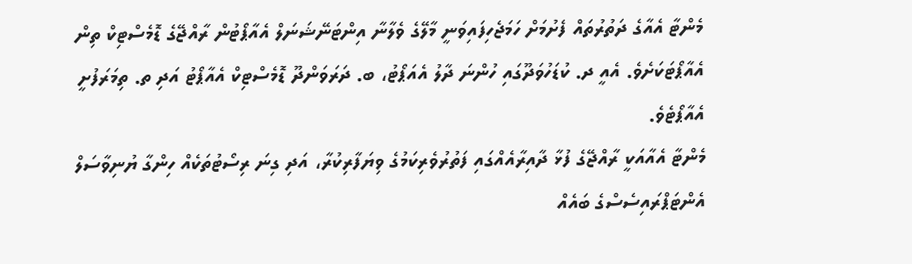މެންޓާ އެއާގެ ދަތުރުތައް ފެށުމަށް ހަމަޖެހިފައިވަނީ މާލޭގެ ވެލާނާ އިންޓަނޭޝަނަލް އެއާޕޯޓުން ރާއްޖޭގެ ޑޮމެސްޓިކް ތިން އެއާޕޯޓަކަށެވެ. އެއީ ދ. ކުޑަހުވަދޫގައި ހުންނަ ދާލު އެއަޕޯޓު، ބ. ދަރަވަންދޫ ޑޮމެސްޓިކް އެއާޕޯޓު އަދި ތ. ތިމަރަފުށީ އެއާޕޯޓެވެ.
މެންޓާ އެއާއަކީ ރާއްޖޭގެ ފުޅާ ދާއިރާއެއްގައި ފަތުރުވެރިކަމުގެ ވިޔަފާރިކުރާ، އަދި ގިނަ ރިސޯޓުތަކެއް ހިންގާ ޔުނިވާސަލް އެންޓަޕްރައިސެސްގެ ބައެއް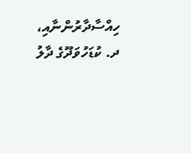ހިއްސާދާރުންނާއި، ދ. ކުޑަހުވަދޫގެ ދާލު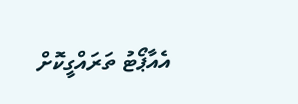އެއާޕޯޓު ތަރައްގީކޮށް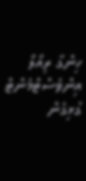ހިންގާ ރިއޯލޯ އިންވެސްޓްމެންޓް ގުޅިގެން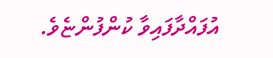އުފައްދާފައިވާ ކުންފުންޏެވެ.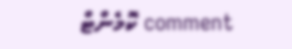comment ކޮމެންޓް